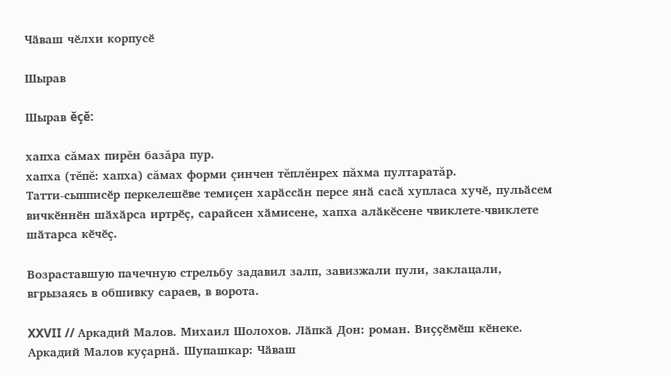Чӑваш чӗлхи корпусӗ

Шырав

Шырав ĕçĕ:

хапха сăмах пирĕн базăра пур.
хапха (тĕпĕ: хапха) сăмах форми çинчен тĕплĕнрех пăхма пултаратăр.
Татти-сыпписӗр перкелешӗве темиҫен харӑссӑн персе янӑ сасӑ хупласа хучӗ, пульӑсем вичкӗннӗн шӑхӑрса иртрӗҫ, сарайсен хӑмисене, хапха алӑкӗсене чвиклете-чвиклете шӑтарса кӗчӗҫ.

Возраставшую пачечную стрельбу задавил залп, завизжали пули, заклацали, вгрызаясь в обшивку сараев, в ворота.

XXVII // Аркадий Малов. Михаил Шолохов. Лӑпкӑ Дон: роман. Виҫҫӗмӗш кӗнеке. Аркадий Малов куҫарнӑ. Шупашкар: Чӑваш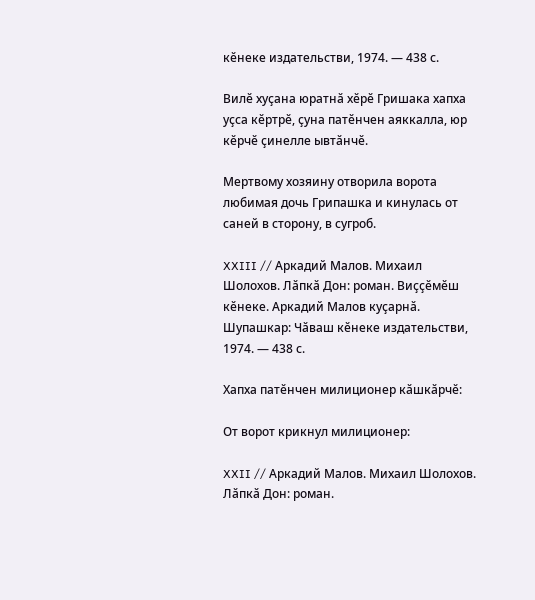кӗнеке издательстви, 1974. — 438 с.

Вилӗ хуҫана юратнӑ хӗрӗ Гришака хапха уҫса кӗртрӗ, ҫуна патӗнчен аяккалла, юр кӗрчӗ ҫинелле ывтӑнчӗ.

Мертвому хозяину отворила ворота любимая дочь Грипашка и кинулась от саней в сторону, в сугроб.

XXIII // Аркадий Малов. Михаил Шолохов. Лӑпкӑ Дон: роман. Виҫҫӗмӗш кӗнеке. Аркадий Малов куҫарнӑ. Шупашкар: Чӑваш кӗнеке издательстви, 1974. — 438 с.

Хапха патӗнчен милиционер кӑшкӑрчӗ:

От ворот крикнул милиционер:

XXII // Аркадий Малов. Михаил Шолохов. Лӑпкӑ Дон: роман.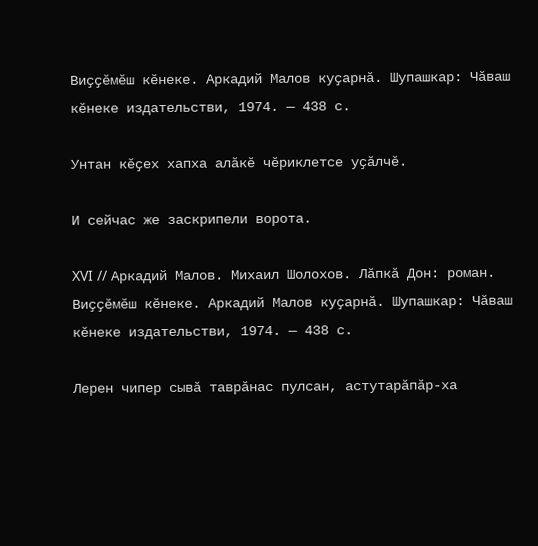Виҫҫӗмӗш кӗнеке. Аркадий Малов куҫарнӑ. Шупашкар: Чӑваш кӗнеке издательстви, 1974. — 438 с.

Унтан кӗҫех хапха алӑкӗ чӗриклетсе уҫӑлчӗ.

И сейчас же заскрипели ворота.

XVI // Аркадий Малов. Михаил Шолохов. Лӑпкӑ Дон: роман. Виҫҫӗмӗш кӗнеке. Аркадий Малов куҫарнӑ. Шупашкар: Чӑваш кӗнеке издательстви, 1974. — 438 с.

Лерен чипер сывӑ таврӑнас пулсан, астутарӑпӑр-ха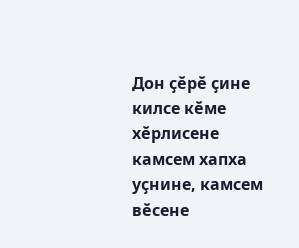Дон ҫӗрӗ ҫине килсе кӗме хӗрлисене камсем хапха уҫнине, камсем вӗсене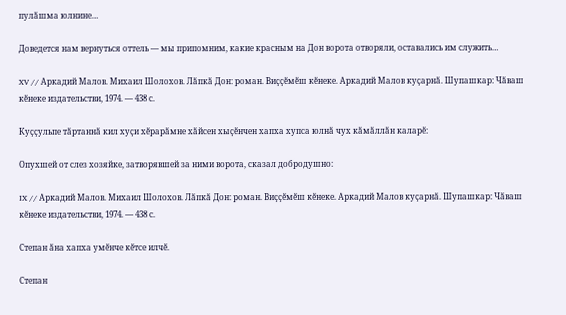пулӑшма юлнине…

Доведется нам вернуться оттель — мы припомним, какие красным на Дон ворота отворяли, оставались им служить…

XV // Аркадий Малов. Михаил Шолохов. Лӑпкӑ Дон: роман. Виҫҫӗмӗш кӗнеке. Аркадий Малов куҫарнӑ. Шупашкар: Чӑваш кӗнеке издательстви, 1974. — 438 с.

Куҫҫульпе тӑртаннӑ кил хуҫи хӗрарӑмне хӑйсен хыҫӗнчен хапха хупса юлнӑ чух кӑмӑллӑн каларӗ:

Опухшей от слез хозяйке, затворявшей за ними ворота, сказал добродушно:

IX // Аркадий Малов. Михаил Шолохов. Лӑпкӑ Дон: роман. Виҫҫӗмӗш кӗнеке. Аркадий Малов куҫарнӑ. Шупашкар: Чӑваш кӗнеке издательстви, 1974. — 438 с.

Степан ӑна хапха умӗнче кӗтсе илчӗ.

Степан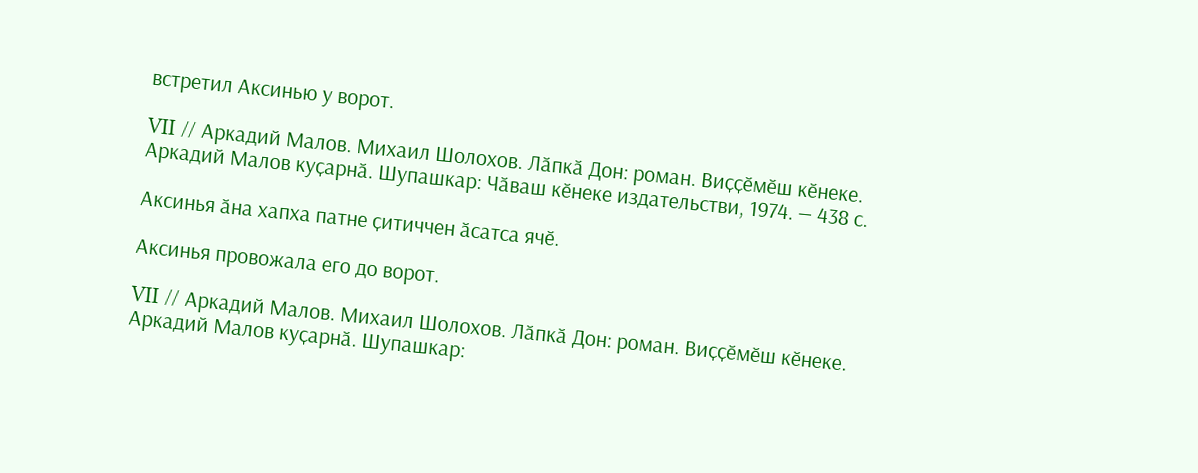встретил Аксинью у ворот.

VII // Аркадий Малов. Михаил Шолохов. Лӑпкӑ Дон: роман. Виҫҫӗмӗш кӗнеке. Аркадий Малов куҫарнӑ. Шупашкар: Чӑваш кӗнеке издательстви, 1974. — 438 с.

Аксинья ӑна хапха патне ҫитиччен ӑсатса ячӗ.

Аксинья провожала его до ворот.

VII // Аркадий Малов. Михаил Шолохов. Лӑпкӑ Дон: роман. Виҫҫӗмӗш кӗнеке. Аркадий Малов куҫарнӑ. Шупашкар: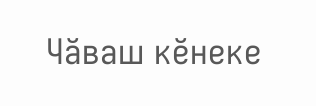Чӑваш кӗнеке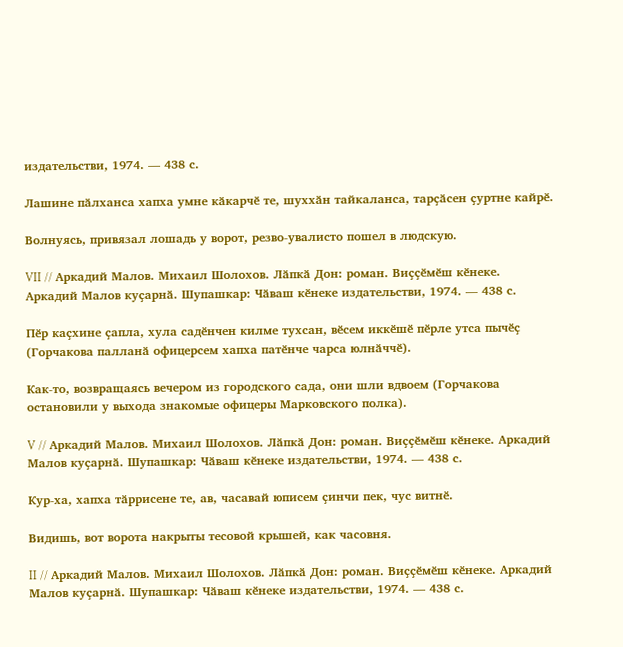издательстви, 1974. — 438 с.

Лашине пӑлханса хапха умне кӑкарчӗ те, шуххӑн тайкаланса, тарҫӑсен ҫуртне кайрӗ.

Волнуясь, привязал лошадь у ворот, резво-увалисто пошел в людскую.

VII // Аркадий Малов. Михаил Шолохов. Лӑпкӑ Дон: роман. Виҫҫӗмӗш кӗнеке. Аркадий Малов куҫарнӑ. Шупашкар: Чӑваш кӗнеке издательстви, 1974. — 438 с.

Пӗр каҫхине ҫапла, хула садӗнчен килме тухсан, вӗсем иккӗшӗ пӗрле утса пычӗҫ (Горчакова палланӑ офицерсем хапха патӗнче чарса юлнӑччӗ).

Как-то, возвращаясь вечером из городского сада, они шли вдвоем (Горчакова остановили у выхода знакомые офицеры Марковского полка).

V // Аркадий Малов. Михаил Шолохов. Лӑпкӑ Дон: роман. Виҫҫӗмӗш кӗнеке. Аркадий Малов куҫарнӑ. Шупашкар: Чӑваш кӗнеке издательстви, 1974. — 438 с.

Кур-ха, хапха тӑррисене те, ав, часавай юписем ҫинчи пек, чус витнӗ.

Видишь, вот ворота накрыты тесовой крышей, как часовня.

II // Аркадий Малов. Михаил Шолохов. Лӑпкӑ Дон: роман. Виҫҫӗмӗш кӗнеке. Аркадий Малов куҫарнӑ. Шупашкар: Чӑваш кӗнеке издательстви, 1974. — 438 с.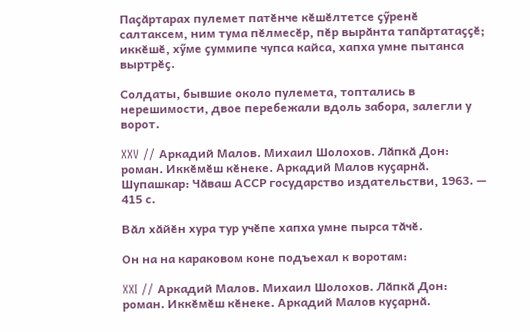Паҫӑртарах пулемет патӗнче кӗшӗлтетсе ҫӳренӗ салтаксем, ним тума пӗлмесӗр, пӗр вырӑнта тапӑртатаҫҫӗ; иккӗшӗ, хӳме ҫуммипе чупса кайса, хапха умне пытанса выртрӗҫ.

Солдаты, бывшие около пулемета, топтались в нерешимости, двое перебежали вдоль забора, залегли у ворот.

XXV // Аркадий Малов. Михаил Шолохов. Лӑпкӑ Дон: роман. Иккӗмӗш кӗнеке. Аркадий Малов куҫарнӑ. Шупашкар: Чӑваш АССР государство издательстви, 1963. — 415 с.

Вӑл хӑйӗн хура тур учӗпе хапха умне пырса тӑчӗ.

Он на на караковом коне подъехал к воротам:

XXI // Аркадий Малов. Михаил Шолохов. Лӑпкӑ Дон: роман. Иккӗмӗш кӗнеке. Аркадий Малов куҫарнӑ.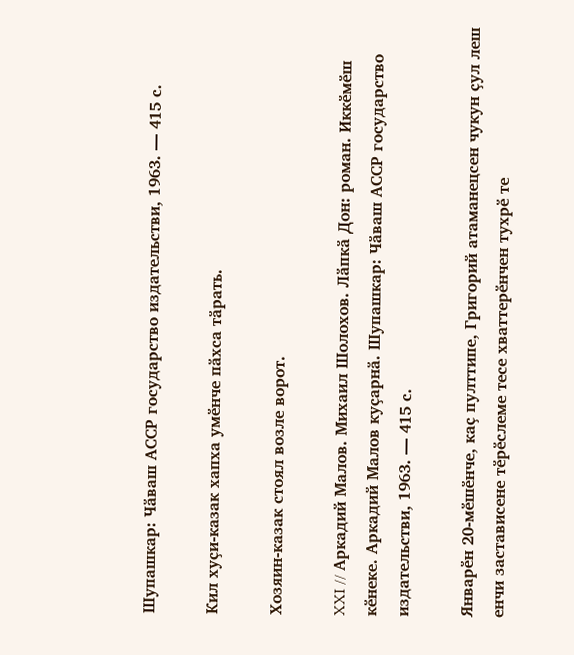Шупашкар: Чӑваш АССР государство издательстви, 1963. — 415 с.

Кил хуҫи-казак хапха умӗнче пӑхса тӑрать.

Хозяин-казак стоял возле ворот.

XXI // Аркадий Малов. Михаил Шолохов. Лӑпкӑ Дон: роман. Иккӗмӗш кӗнеке. Аркадий Малов куҫарнӑ. Шупашкар: Чӑваш АССР государство издательстви, 1963. — 415 с.

Январӗн 20-мӗшӗнче, каҫ пулттипе, Григорий атаманецсен чукун ҫул леш енчи застависене тӗрӗслеме тесе хваттерӗнчен тухрӗ те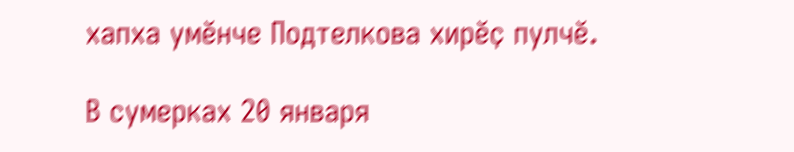хапха умӗнче Подтелкова хирӗҫ пулчӗ.

В сумерках 20 января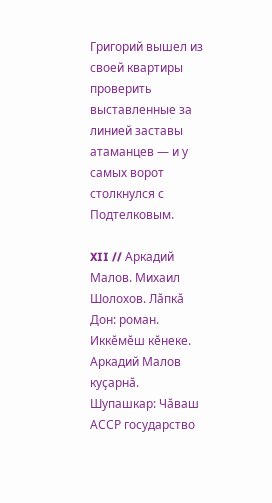Григорий вышел из своей квартиры проверить выставленные за линией заставы атаманцев — и у самых ворот столкнулся с Подтелковым.

XII // Аркадий Малов. Михаил Шолохов. Лӑпкӑ Дон: роман. Иккӗмӗш кӗнеке. Аркадий Малов куҫарнӑ. Шупашкар: Чӑваш АССР государство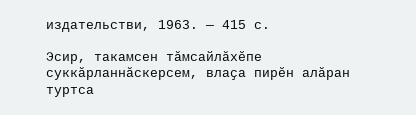издательстви, 1963. — 415 с.

Эсир, такамсен тӑмсайлӑхӗпе суккӑрланнӑскерсем, влаҫа пирӗн алӑран туртса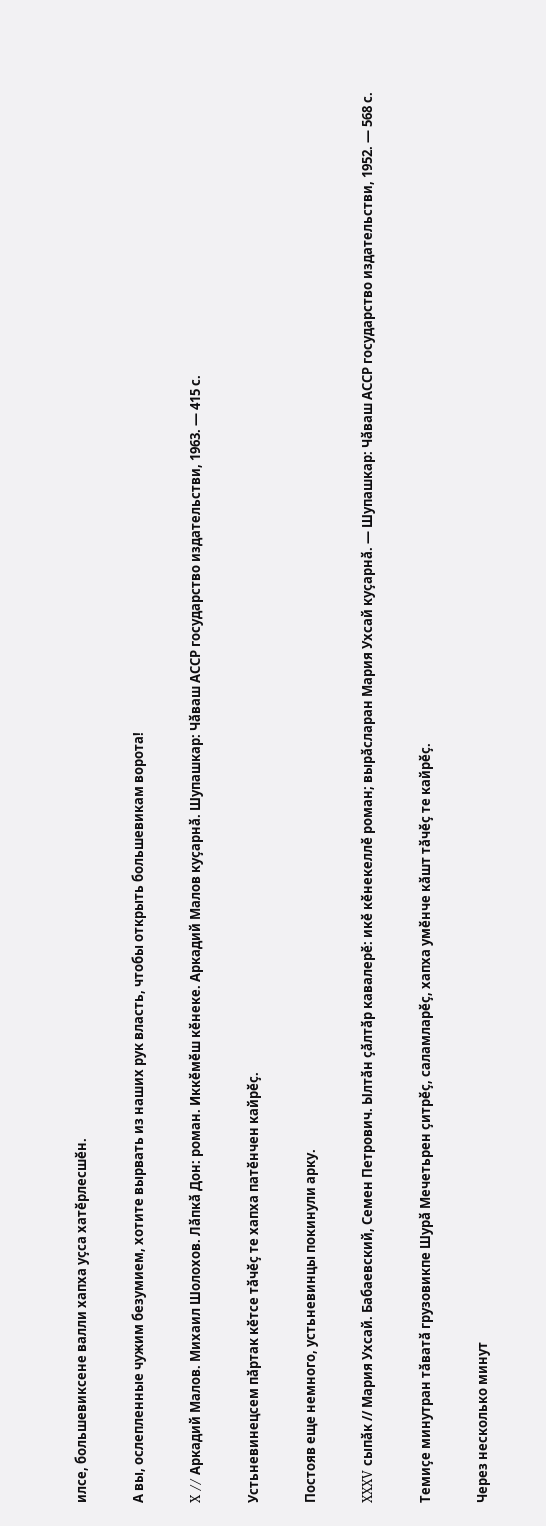илсе, большевиксене валли хапха уҫса хатӗрлесшӗн.

А вы, ослепленные чужим безумием, хотите вырвать из наших рук власть, чтобы открыть большевикам ворота!

X // Аркадий Малов. Михаил Шолохов. Лӑпкӑ Дон: роман. Иккӗмӗш кӗнеке. Аркадий Малов куҫарнӑ. Шупашкар: Чӑваш АССР государство издательстви, 1963. — 415 с.

Устьневинецсем пӑртак кӗтсе тӑчӗҫ те хапха патӗнчен кайрӗҫ.

Постояв еще немного, устьневинцы покинули арку.

XXXV сыпӑк // Мария Ухсай. Бабаевский, Семен Петрович. Ылтӑн ҫӑлтӑр кавалерӗ: икӗ кӗнекеллӗ роман; вырӑсларан Мария Ухсай куҫарнӑ. — Шупашкар: Чӑваш АССР государство издательстви, 1952. — 568 с.

Темиҫе минутран тӑватӑ грузовикпе Шурӑ Мечетьрен ҫитрӗҫ, саламларӗҫ, хапха умӗнче кӑшт тӑчӗҫ те кайрӗҫ.

Через несколько минут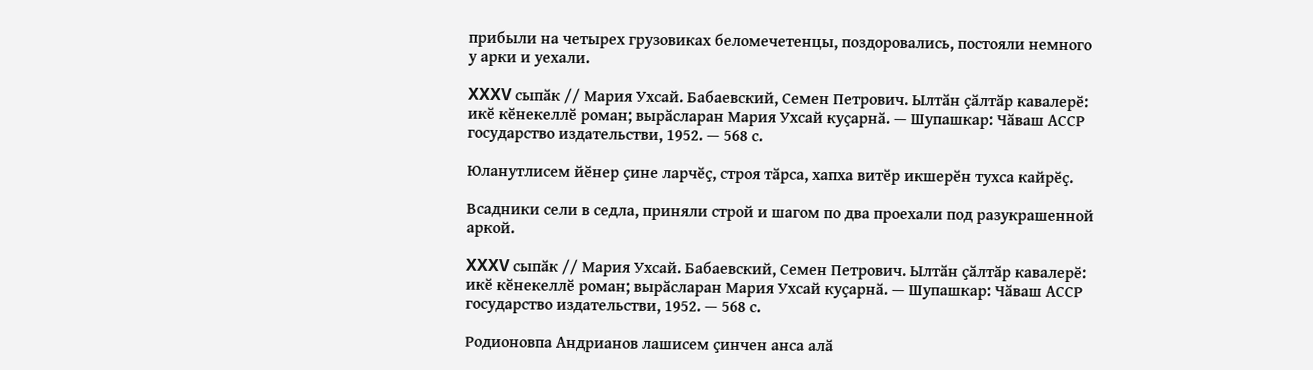прибыли на четырех грузовиках беломечетенцы, поздоровались, постояли немного у арки и уехали.

XXXV сыпӑк // Мария Ухсай. Бабаевский, Семен Петрович. Ылтӑн ҫӑлтӑр кавалерӗ: икӗ кӗнекеллӗ роман; вырӑсларан Мария Ухсай куҫарнӑ. — Шупашкар: Чӑваш АССР государство издательстви, 1952. — 568 с.

Юланутлисем йӗнер ҫине ларчӗҫ, строя тӑрса, хапха витӗр икшерӗн тухса кайрӗҫ.

Всадники сели в седла, приняли строй и шагом по два проехали под разукрашенной аркой.

XXXV сыпӑк // Мария Ухсай. Бабаевский, Семен Петрович. Ылтӑн ҫӑлтӑр кавалерӗ: икӗ кӗнекеллӗ роман; вырӑсларан Мария Ухсай куҫарнӑ. — Шупашкар: Чӑваш АССР государство издательстви, 1952. — 568 с.

Родионовпа Андрианов лашисем ҫинчен анса алӑ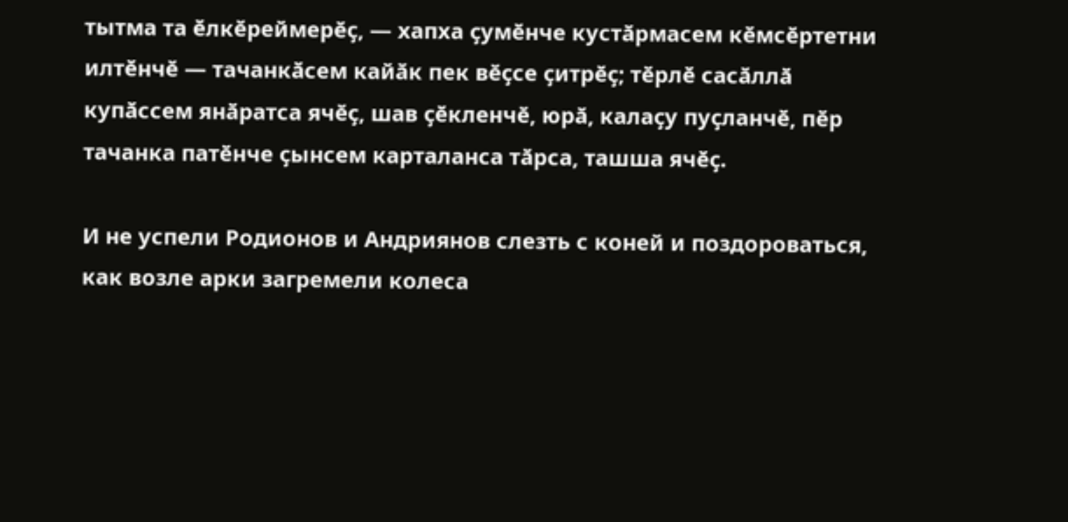тытма та ӗлкӗреймерӗҫ, — хапха ҫумӗнче кустӑрмасем кӗмсӗртетни илтӗнчӗ — тачанкӑсем кайӑк пек вӗҫсе ҫитрӗҫ; тӗрлӗ сасӑллӑ купӑссем янӑратса ячӗҫ, шав ҫӗкленчӗ, юрӑ, калаҫу пуҫланчӗ, пӗр тачанка патӗнче ҫынсем карталанса тӑрса, ташша ячӗҫ.

И не успели Родионов и Андриянов слезть с коней и поздороваться, как возле арки загремели колеса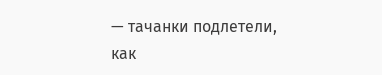— тачанки подлетели, как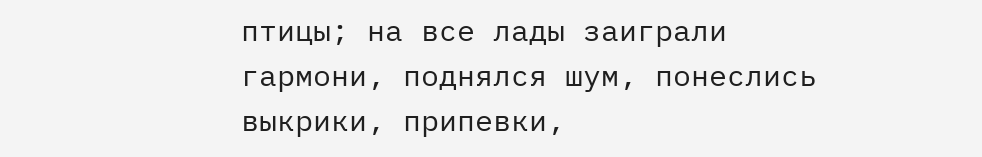птицы; на все лады заиграли гармони, поднялся шум, понеслись выкрики, припевки,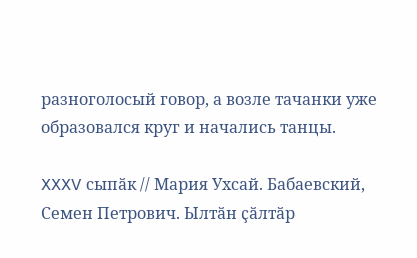разноголосый говор, а возле тачанки уже образовался круг и начались танцы.

XXXV сыпӑк // Мария Ухсай. Бабаевский, Семен Петрович. Ылтӑн ҫӑлтӑр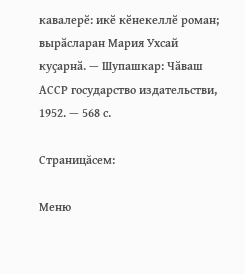кавалерӗ: икӗ кӗнекеллӗ роман; вырӑсларан Мария Ухсай куҫарнӑ. — Шупашкар: Чӑваш АССР государство издательстви, 1952. — 568 с.

Страницăсем:

Меню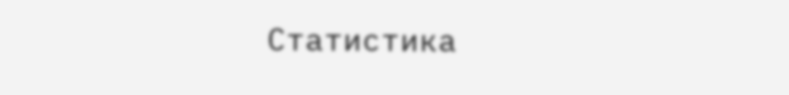Статистика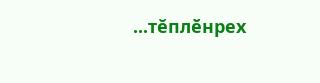...тĕплӗнрех